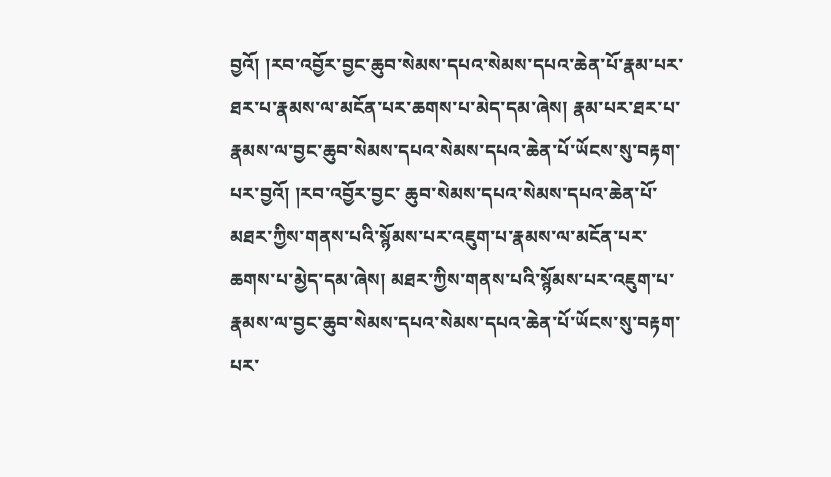བྱའོ། །རབ་འབྱོར་བྱང་ཆུབ་སེམས་དཔའ་སེམས་དཔའ་ཆེན་པོ་རྣམ་པར་ཐར་པ་རྣམས་ལ་མངོན་པར་ཆགས་པ་མེད་དམ་ཞེས། རྣམ་པར་ཐར་པ་རྣམས་ལ་བྱང་ཆུབ་སེམས་དཔའ་སེམས་དཔའ་ཆེན་པོ་ཡོངས་སུ་བརྟག་པར་བྱའོ། །རབ་འབྱོར་བྱང་ ཆུབ་སེམས་དཔའ་སེམས་དཔའ་ཆེན་པོ་མཐར་ཀྱིས་གནས་པའི་སྙོམས་པར་འཇུག་པ་རྣམས་ལ་མངོན་པར་ཆགས་པ་མྱེད་དམ་ཞེས། མཐར་ཀྱིས་གནས་པའི་སྙོམས་པར་འཇུག་པ་རྣམས་ལ་བྱང་ཆུབ་སེམས་དཔའ་སེམས་དཔའ་ཆེན་པོ་ཡོངས་སུ་བརྟག་ པར་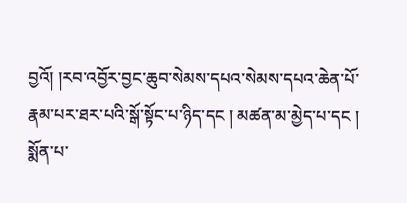བྱའོ། །རབ་འབྱོར་བྱང་ཆུབ་སེམས་དཔའ་སེམས་དཔའ་ཆེན་པོ་རྣམ་པར་ཐར་པའི་སྒོ་སྟོང་པ་ཉིད་དང ། མཚན་མ་མྱེད་པ་དང ། སྨོན་པ་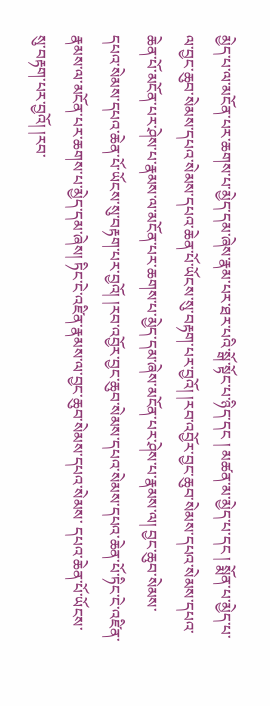མྱེད་པ་ལ་མངོན་པར་ཆགས་པ་མྱེད་དམ་ཞེས་རྣམ་པར་ཐར་པའི་སྒོ་སྟོང་པ་ཉིད་དང ། མཚན་མ་མྱེད་པ་དང ། སྨོན་པ་མྱེད་པ་ལ་བྱང་ཆུབ་སེམས་དཔའ་སེམས་དཔའ་ཆེན་པོ་ཡོངས་སུ་བརྟག་པར་བྱའོ། །རབ་འབྱོར་བྱང་ཆུབ་སེམས་དཔའ་སེམས་དཔའ་ཆེན་པོ་མངོན་པར་ཤེས་པ་རྣམས་ལ་མངོན་པར་ཆགས་པ་མྱེད་དམ་ཞེས་མངོན་པར་ཤེས་པ་རྣམས་ལ། བྱང་ཆུབ་སེམས་དཔའ་སེམས་དཔའ་ཆེན་པོ་ཡོངས་སུ་བརྟག་པར་བྱའོ། །རབ་འབྱོར་བྱང་ཆུབ་སེམས་དཔའ་སེམས་དཔའ་ཆེན་པོ་ཏིང་ངེ་འཛིན་རྣམས་ལ་མངོན་པར་ཆགས་པ་མྱེད་དམ་ཞེས། ཏིང་ངེ་འཛིན་རྣམས་ལ་བྱང་ཆུབ་སེམས་དཔའ་སེམས་ དཔའ་ཆེན་པོ་ཡོངས་སུ་བརྟག་པར་བྱའོ། །རབ་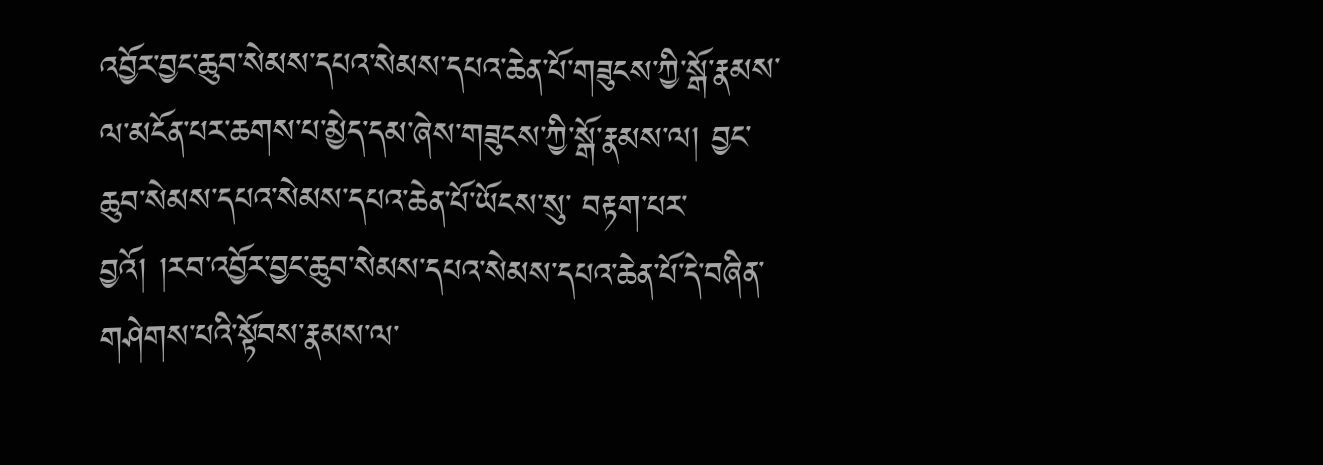འབྱོར་བྱང་ཆུབ་སེམས་དཔའ་སེམས་དཔའ་ཆེན་པོ་གཟུངས་ཀྱི་སྒོ་རྣམས་ལ་མངོན་པར་ཆགས་པ་མྱེད་དམ་ཞེས་གཟུངས་ཀྱི་སྒོ་རྣམས་ལ། བྱང་ཆུབ་སེམས་དཔའ་སེམས་དཔའ་ཆེན་པོ་ཡོངས་སུ་ བརྟག་པར་བྱའོ། །རབ་འབྱོར་བྱང་ཆུབ་སེམས་དཔའ་སེམས་དཔའ་ཆེན་པོ་དེ་བཞིན་གཤེགས་པའི་སྟོབས་རྣམས་ལ་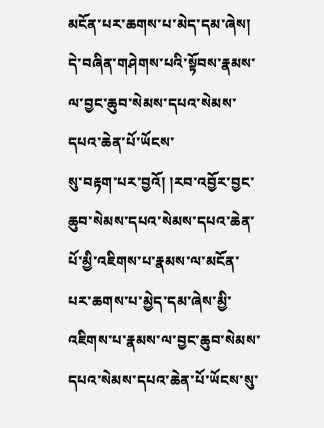མངོན་པར་ཆགས་པ་མེད་དམ་ཞེས། དེ་བཞིན་གཤེགས་པའི་སྟོབས་རྣམས་ལ་བྱང་ཆུབ་སེམས་དཔའ་སེམས་དཔའ་ཆེན་པོ་ཡོངས་
སུ་བརྟག་པར་བྱའོ། །རབ་འབྱོར་བྱང་ཆུབ་སེམས་དཔའ་སེམས་དཔའ་ཆེན་པོ་མྱི་འཇིགས་པ་རྣམས་ལ་མངོན་པར་ཆགས་པ་མྱེད་དམ་ཞེས་མྱི་འཇིགས་པ་རྣམས་ལ་བྱང་ཆུབ་སེམས་དཔའ་སེམས་དཔའ་ཆེན་པོ་ཡོངས་སུ་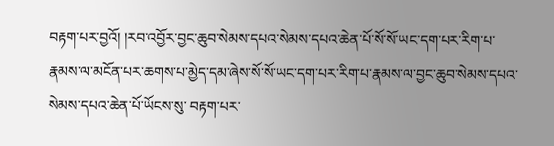བརྟག་པར་བྱའོ། །རབ་འབྱོར་བྱང་ཆུབ་སེམས་དཔའ་སེམས་དཔའ་ཆེན་པོ་སོ་སོ་ཡང་དག་པར་རིག་པ་རྣམས་ལ་མངོན་པར་ཆགས་པ་མྱེད་དམ་ཞེས་སོ་སོ་ཡང་དག་པར་རིག་པ་རྣམས་ལ་བྱང་ཆུབ་སེམས་དཔའ་སེམས་དཔའ་ཆེན་པོ་ཡོངས་སུ་ བརྟག་པར་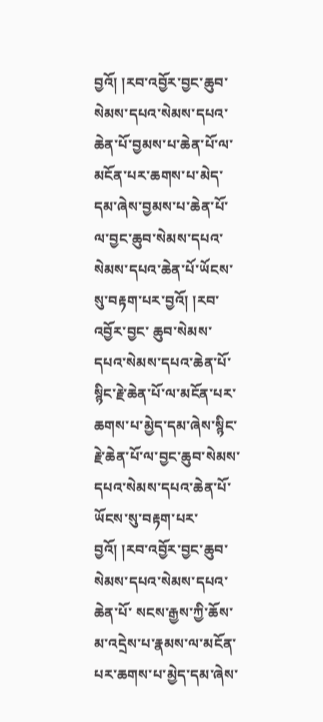བྱའོ། །རབ་འབྱོར་བྱང་ཆུབ་སེམས་དཔའ་སེམས་དཔའ་ཆེན་པོ་བྱམས་པ་ཆེན་པོ་ལ་མངོན་པར་ཆགས་པ་མེད་དམ་ཞེས་བྱམས་པ་ཆེན་པོ་ལ་བྱང་ཆུབ་སེམས་དཔའ་སེམས་དཔའ་ཆེན་པོ་ཡོངས་སུ་བརྟག་པར་བྱའོ། །རབ་འབྱོར་བྱང་ ཆུབ་སེམས་དཔའ་སེམས་དཔའ་ཆེན་པོ་སྙིང་རྗེ་ཆེན་པོ་ལ་མངོན་པར་ཆགས་པ་མྱེད་དམ་ཞེས་སྙིང་རྗེ་ཆེན་པོ་ལ་བྱང་ཆུབ་སེམས་དཔའ་སེམས་དཔའ་ཆེན་པོ་ཡོངས་སུ་བརྟག་པར་བྱའོ། །རབ་འབྱོར་བྱང་ཆུབ་སེམས་དཔའ་སེམས་དཔའ་ཆེན་པོ་ སངས་རྒྱས་ཀྱི་ཆོས་མ་འདྲེས་པ་རྣམས་ལ་མངོན་པར་ཆགས་པ་མྱེད་དམ་ཞེས་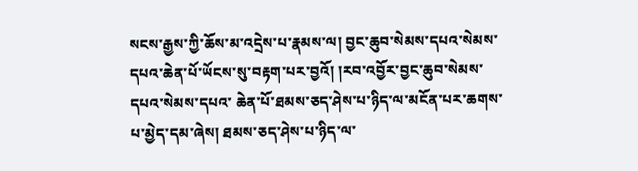སངས་རྒྱས་ཀྱི་ཆོས་མ་འདྲེས་པ་རྣམས་ལ། བྱང་ཆུབ་སེམས་དཔའ་སེམས་དཔའ་ཆེན་པོ་ཡོངས་སུ་བརྟག་པར་བྱའོ། །རབ་འབྱོར་བྱང་ཆུབ་སེམས་དཔའ་སེམས་དཔའ་ ཆེན་པོ་ཐམས་ཅད་ཤེས་པ་ཉིད་ལ་མངོན་པར་ཆགས་པ་མྱེད་དམ་ཞེས། ཐམས་ཅད་ཤེས་པ་ཉིད་ལ་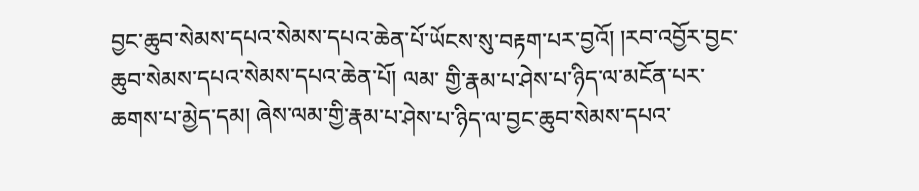བྱང་ཆུབ་སེམས་དཔའ་སེམས་དཔའ་ཆེན་པོ་ཡོངས་སུ་བརྟག་པར་བྱའོ། །རབ་འབྱོར་བྱང་ཆུབ་སེམས་དཔའ་སེམས་དཔའ་ཆེན་པོ། ལམ་ གྱི་རྣམ་པ་ཤེས་པ་ཉིད་ལ་མངོན་པར་ཆགས་པ་མྱེད་དམ། ཞེས་ལམ་གྱི་རྣམ་པ་ཤེས་པ་ཉིད་ལ་བྱང་ཆུབ་སེམས་དཔའ་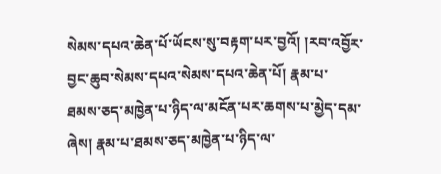སེམས་དཔའ་ཆེན་པོ་ཡོངས་སུ་བརྟག་པར་བྱའོ། །རབ་འབྱོར་བྱང་ཆུབ་སེམས་དཔའ་སེམས་དཔའ་ཆེན་པོ། རྣམ་པ་
ཐམས་ཅད་མཁྱེན་པ་ཉིད་ལ་མངོན་པར་ཆགས་པ་མྱེད་དམ་ཞེས། རྣམ་པ་ཐམས་ཅད་མཁྱེན་པ་ཉིད་ལ་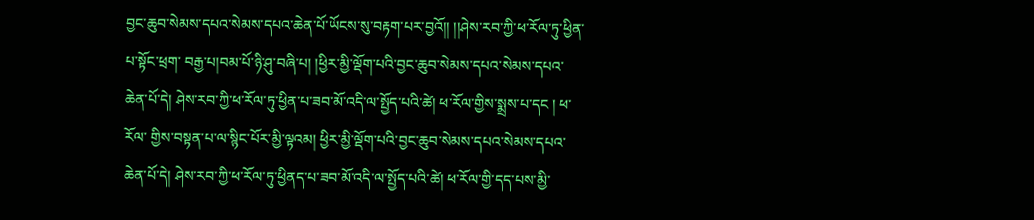བྱང་ཆུབ་སེམས་དཔའ་སེམས་དཔའ་ཆེན་པོ་ཡོངས་སུ་བརྟག་པར་བྱའོ།། །།ཤེས་རབ་ཀྱི་ཕ་རོལ་ཏུ་ཕྱིན་པ་སྟོང་ཕྲག་ བརྒྱ་པ།བམ་པོ་ཉི་ཤུ་བཞི་པ། །ཕྱིར་མྱི་ལྡོག་པའི་བྱང་ཆུབ་སེམས་དཔའ་སེམས་དཔའ་ཆེན་པོ་དེ། ཤེས་རབ་ཀྱི་ཕ་རོལ་ཏུ་ཕྱིན་པ་ཟབ་མོ་འདི་ལ་སྤྱོད་པའི་ཚེ། ཕ་རོལ་གྱིས་སྨྲས་པ་དང ། ཕ་རོལ་ གྱིས་བསྟན་པ་ལ་སྙིང་པོར་མྱི་ལྟའམ། ཕྱིར་མྱི་ལྡོག་པའི་བྱང་ཆུབ་སེམས་དཔའ་སེམས་དཔའ་ཆེན་པོ་དེ། ཤེས་རབ་ཀྱི་ཕ་རོལ་ཏུ་ཕྱིནད་པ་ཟབ་མོ་འདི་ལ་སྤྱོད་པའི་ཚེ། ཕ་རོལ་གྱི་དད་པས་མྱི་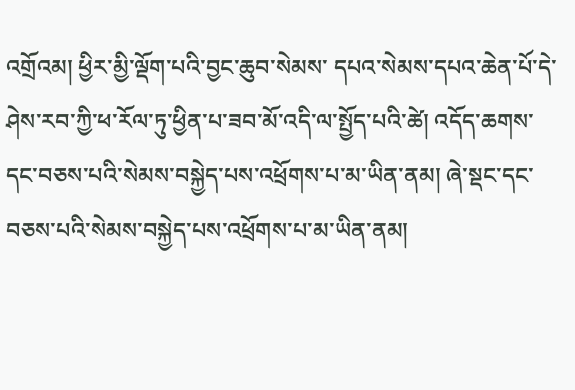འགྲོའམ། ཕྱིར་མྱི་ལྡོག་པའི་བྱང་ཆུབ་སེམས་ དཔའ་སེམས་དཔའ་ཆེན་པོ་དེ་ཤེས་རབ་ཀྱི་ཕ་རོལ་ཏུ་ཕྱིན་པ་ཟབ་མོ་འདི་ལ་སྤྱོད་པའི་ཚེ། འདོད་ཆགས་དང་བཅས་པའི་སེམས་བསྐྱེད་པས་འཕྲོགས་པ་མ་ཡིན་ནམ། ཞེ་སྡང་དང་བཅས་པའི་སེམས་བསྐྱེད་པས་འཕྲོགས་པ་མ་ཡིན་ནམ།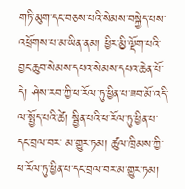གཏི་མུག་དང་བཅས་པའི་སེམས་བསྐྱེད་པས་འཕྲོགས་པ་མ་ཡིན་ནམ། ཕྱིར་མྱི་ལྡོག་པའི་བྱང་ཆུབ་སེམས་དཔའ་སེམས་དཔའ་ཆེན་པོ་དེ། ཤེས་རབ་ཀྱི་ཕ་རོལ་ཏུ་ཕྱིན་པ་ཟབ་མོ་འདི་ལ་སྤྱོད་པའི་ཚེ། སྦྱིན་པའི་ཕ་རོལ་ཏུ་ཕྱིན་པ་དང་བྲལ་བར་ མ་གྱུར་ཏམ། ཚུལ་ཁྲིམས་ཀྱི་ཕ་རོལ་ཏུ་ཕྱིན་པ་དང་བྲལ་བར་མ་གྱུར་ཏམ།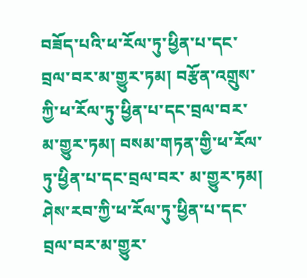བཟོད་པའི་ཕ་རོལ་ཏུ་ཕྱིན་པ་དང་བྲལ་བར་མ་གྱུར་ཏམ། བརྩོན་འགྲུས་ཀྱི་ཕ་རོལ་ཏུ་ཕྱིན་པ་དང་བྲལ་བར་མ་གྱུར་ཏམ། བསམ་གཏན་གྱི་ཕ་རོལ་ཏུ་ཕྱིན་པ་དང་བྲལ་བར་ མ་གྱུར་ཏམ། ཤེས་རབ་ཀྱི་ཕ་རོལ་ཏུ་ཕྱིན་པ་དང་བྲལ་བར་མ་གྱུར་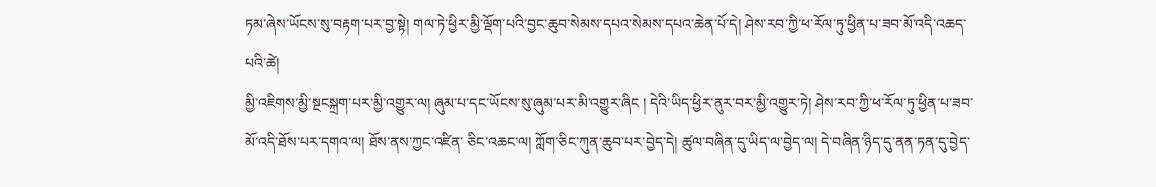ཏམ་ཞེས་ཡོངས་སུ་བརྟག་པར་བྱ་སྟེ། གལ་ཏེ་ཕྱིར་མྱི་ལྡོག་པའི་བྱང་ཆུབ་སེམས་དཔའ་སེམས་དཔའ་ཆེན་པོ་དེ། ཤེས་རབ་ཀྱི་ཕ་རོལ་ཏུ་ཕྱིན་པ་ཟབ་མོ་འདི་འཆད་པའི་ཚེ།
མྱི་འཇིགས་མྱི་སྔངསྐྲག་པར་མྱི་འགྱུར་ལ། ཞུམ་པ་དང་ཡོངས་སུ་ཞུམ་པར་མི་འགྱུར་ཞིང ། དེའི་ཡིད་ཕྱིར་ནུར་བར་མྱི་འགྱུར་ཏེ། ཤེས་རབ་ཀྱི་ཕ་རོལ་ཏུ་ཕྱིན་པ་ཟབ་མོ་འདི་ཐོས་པར་དགའ་ལ། ཐོས་ནས་ཀྱང་འཛིན་ ཅིང་འཆང་ལ། ཀློག་ཅིང་ཀུན་ཆུབ་པར་བྱེད་དེ། ཚུལ་བཞིན་དུ་ཡིད་ལ་བྱེད་ལ། དེ་བཞིན་ཉིད་དུ་ནན་ཏན་དུ་བྱེད་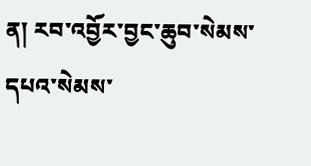ན། རབ་འབྱོར་བྱང་ཆུབ་སེམས་དཔའ་སེམས་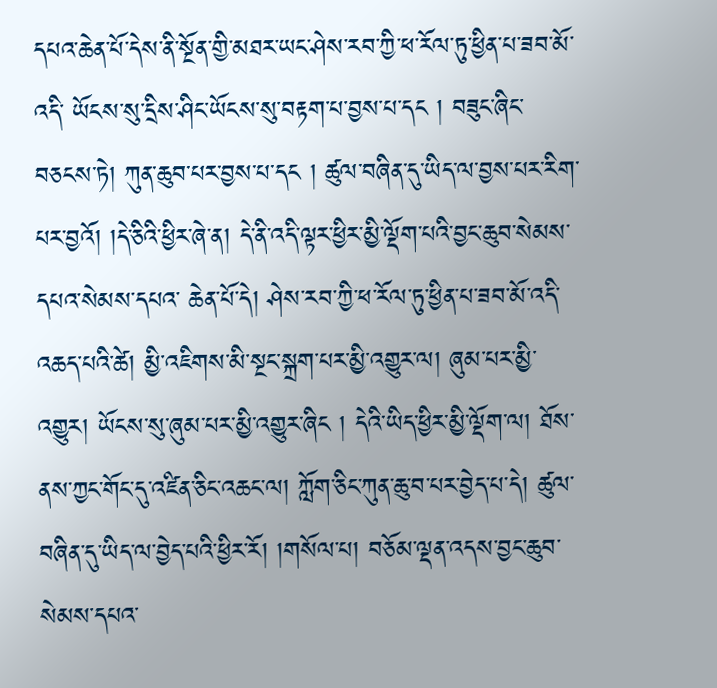དཔའ་ཆེན་པོ་དེས་ནི་སྔོན་གྱི་མཐར་ཡང་ཤེས་རབ་ཀྱི་ཕ་རོལ་ཏུ་ཕྱིན་པ་ཟབ་མོ་འདི་ ཡོངས་སུ་དྲིས་ཤིང་ཡོངས་སུ་བརྟག་པ་བྱས་པ་དང ། བཟུང་ཞིང་བཅངས་ཏེ། ཀུན་ཆུབ་པར་བྱས་པ་དང ། ཚུལ་བཞིན་དུ་ཡིད་ལ་བྱས་པར་རིག་པར་བྱའོ། །དེ་ཅིའི་ཕྱིར་ཞེ་ན། དེ་ནི་འདི་ལྟར་ཕྱིར་མྱི་ལྡོག་པའི་བྱང་ཆུབ་སེམས་དཔའ་སེམས་དཔའ་ ཆེན་པོ་དེ། ཤེས་རབ་ཀྱི་ཕ་རོལ་ཏུ་ཕྱིན་པ་ཟབ་མོ་འདི་འཆད་པའི་ཚེ། མྱི་འཇིགས་མི་སྔང་སྐྲག་པར་མྱི་འགྱུར་ལ། ཞུམ་པར་མྱི་འགྱུར། ཡོངས་སུ་ཞུམ་པར་མྱི་འགྱུར་ཞིང ། དེའི་ཡིད་ཕྱིར་མྱི་ལྡོག་ལ། ཐོས་ནས་ཀྱང་གོང་དུ་འཛིན་ཅིང་འཆང་ལ། ཀློག་ཅིང་ཀུན་ཆུ་བ་པར་བྱེད་པ་དེ། ཚུལ་བཞིན་དུ་ཡིད་ལ་བྱེད་པའི་ཕྱིར་རོ། །གསོལ་པ། བཅོམ་ལྡན་འདས་བྱང་ཆུབ་སེམས་དཔའ་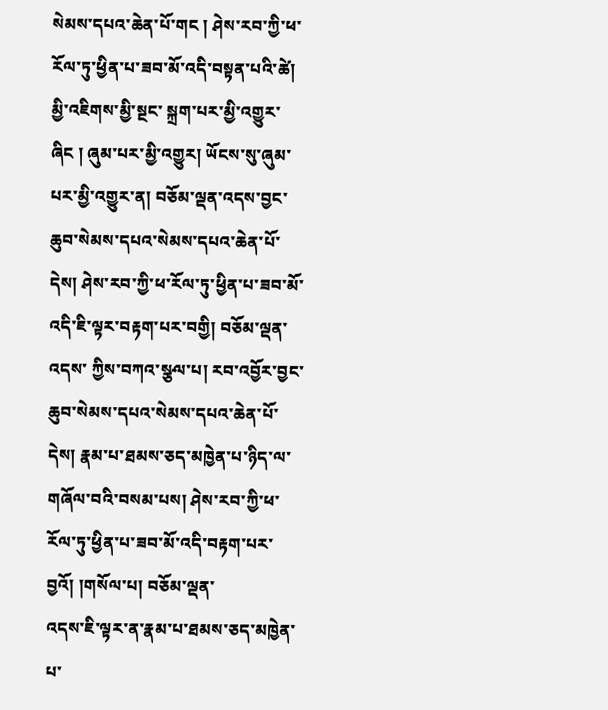སེམས་དཔའ་ཆེན་པོ་གང ། ཤེས་རབ་ཀྱི་ཕ་རོལ་ཏུ་ཕྱིན་པ་ཟབ་མོ་འདི་བསྟན་པའི་ཚེ། མྱི་འཇིགས་མྱི་སྔང་ སྐྲག་པར་མྱི་འགྱུར་ཞིང ། ཞུམ་པར་མྱི་འགྱུར། ཡོངས་སུ་ཞུམ་པར་མྱི་འགྱུར་ན། བཅོམ་ལྡན་འདས་བྱང་ཆུབ་སེམས་དཔའ་སེམས་དཔའ་ཆེན་པོ་དེས། ཤེས་རབ་ཀྱི་ཕ་རོལ་ཏུ་ཕྱིན་པ་ཟབ་མོ་འདི་ཇི་ལྟར་བརྟག་པར་བགྱི། བཅོམ་ལྡན་འདས་ ཀྱིས་བཀའ་སྩལ་པ། རབ་འབྱོར་བྱང་ཆུབ་སེམས་དཔའ་སེམས་དཔའ་ཆེན་པོ་དེས། རྣམ་པ་ཐམས་ཅད་མཁྱེན་པ་ཉིད་ལ་གཞོལ་བའི་བསམ་པས། ཤེས་རབ་ཀྱི་ཕ་རོལ་ཏུ་ཕྱིན་པ་ཟབ་མོ་འདི་བརྟག་པར་བྱའོ། །གསོལ་པ། བཅོམ་ལྡན་
འདས་ཇི་ལྟར་ན་རྣམ་པ་ཐམས་ཅད་མཁྱེན་པ་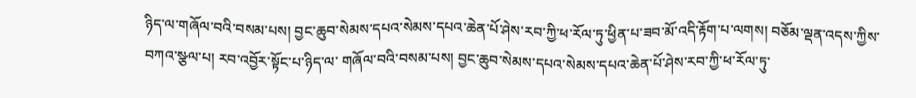ཉིད་ལ་གཞོལ་བའི་བསམ་པས། བྱང་ཆུབ་སེམས་དཔའ་སེམས་དཔའ་ཆེན་པོ་ཤེས་རབ་ཀྱི་ཕ་རོལ་ཏུ་ཕྱིན་པ་ཟབ་མོ་འདི་རྟོག་པ་ལགས། བཅོམ་ལྡན་འདས་ཀྱིས་བཀའ་སྩལ་པ། རབ་འབྱོར་སྟོང་པ་ཉིད་ལ་ གཞོལ་བའི་བསམ་པས། བྱང་ཆུབ་སེམས་དཔའ་སེམས་དཔའ་ཆེན་པོ་ཤེས་རབ་ཀྱི་ཕ་རོལ་ཏུ་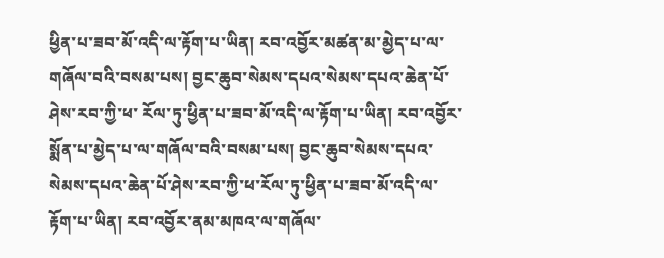ཕྱིན་པ་ཟབ་མོ་འདི་ལ་རྟོག་པ་ཡིན། རབ་འབྱོར་མཚན་མ་མྱེད་པ་ལ་གཞོལ་བའི་བསམ་པས། བྱང་ཆུབ་སེམས་དཔའ་སེམས་དཔའ་ཆེན་པོ་ཤེས་རབ་ཀྱི་ཕ་ རོལ་ཏུ་ཕྱིན་པ་ཟབ་མོ་འདི་ལ་རྟོག་པ་ཡིན། རབ་འབྱོར་སྨོན་པ་མྱེད་པ་ལ་གཞོལ་བའི་བསམ་པས། བྱང་ཆུབ་སེམས་དཔའ་སེམས་དཔའ་ཆེན་པོ་ཤེས་རབ་ཀྱི་ཕ་རོལ་ཏུ་ཕྱིན་པ་ཟབ་མོ་འདི་ལ་རྟོག་པ་ཡིན། རབ་འབྱོར་ནམ་མཁའ་ལ་གཞོལ་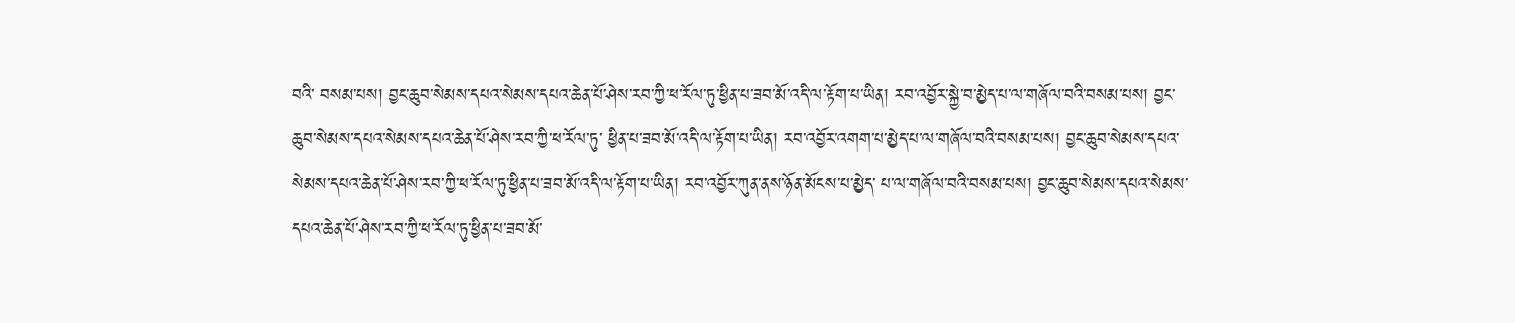བའི་ བསམ་པས། བྱང་ཆུབ་སེམས་དཔའ་སེམས་དཔའ་ཆེན་པོ་ཤེས་རབ་ཀྱི་ཕ་རོལ་ཏུ་ཕྱིན་པ་ཟབ་མོ་འདི་ལ་རྟོག་པ་ཡིན། རབ་འབྱོར་སྐྱེ་བ་མྱེད་པ་ལ་གཞོལ་བའི་བསམ་པས། བྱང་ཆུབ་སེམས་དཔའ་སེམས་དཔའ་ཆེན་པོ་ཤེས་རབ་ཀྱི་ཕ་རོལ་ཏུ་ ཕྱིན་པ་ཟབ་མོ་འདི་ལ་རྟོག་པ་ཡིན། རབ་འབྱོར་འགག་པ་མྱེད་པ་ལ་གཞོལ་བའི་བསམ་པས། བྱང་ཆུབ་སེམས་དཔའ་སེམས་དཔའ་ཆེན་པོ་ཤེས་རབ་ཀྱི་ཕ་རོལ་ཏུ་ཕྱིན་པ་ཟབ་མོ་འདི་ལ་རྟོག་པ་ཡིན། རབ་འབྱོར་ཀུན་ནས་ཉོན་མོངས་པ་མྱེད་ པ་ལ་གཞོལ་བའི་བསམ་པས། བྱང་ཆུབ་སེམས་དཔའ་སེམས་དཔའ་ཆེན་པོ་ཤེས་རབ་ཀྱི་ཕ་རོལ་ཏུ་ཕྱིན་པ་ཟབ་མོ་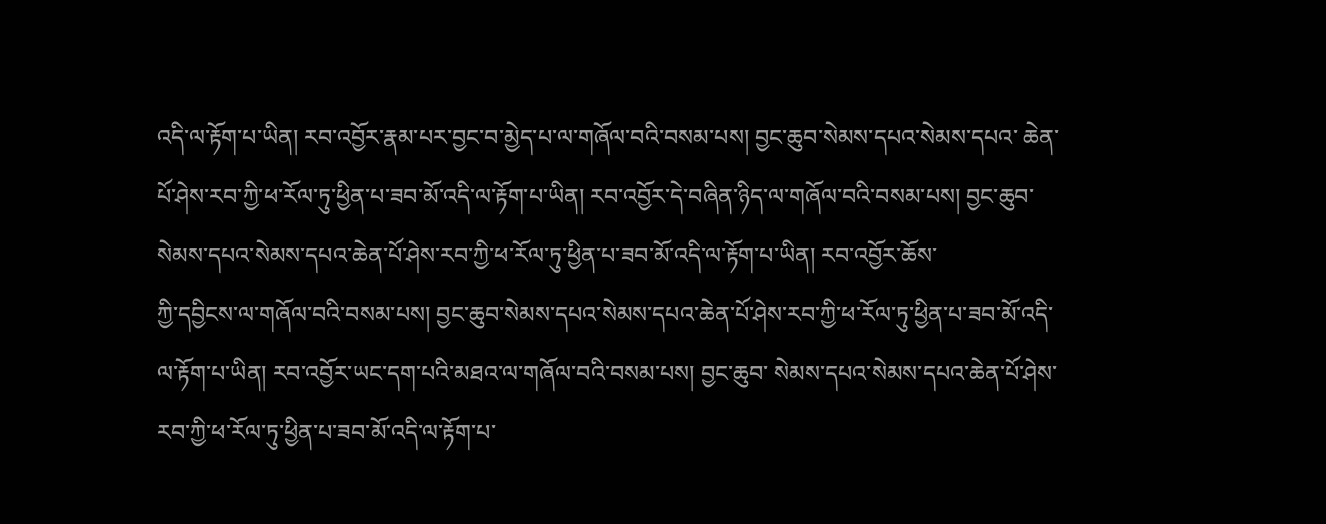འདི་ལ་རྟོག་པ་ཡིན། རབ་འབྱོར་རྣམ་པར་བྱང་བ་མྱེད་པ་ལ་གཞོལ་བའི་བསམ་པས། བྱང་ཆུབ་སེམས་དཔའ་སེམས་དཔའ་ ཆེན་པོ་ཤེས་རབ་ཀྱི་ཕ་རོལ་ཏུ་ཕྱིན་པ་ཟབ་མོ་འདི་ལ་རྟོག་པ་ཡིན། རབ་འབྱོར་དེ་བཞིན་ཉིད་ལ་གཞོལ་བའི་བསམ་པས། བྱང་ཆུབ་སེམས་དཔའ་སེམས་དཔའ་ཆེན་པོ་ཤེས་རབ་ཀྱི་ཕ་རོལ་ཏུ་ཕྱིན་པ་ཟབ་མོ་འདི་ལ་རྟོག་པ་ཡིན། རབ་འབྱོར་ཆོས་
ཀྱི་དབྱིངས་ལ་གཞོལ་བའི་བསམ་པས། བྱང་ཆུབ་སེམས་དཔའ་སེམས་དཔའ་ཆེན་པོ་ཤེས་རབ་ཀྱི་ཕ་རོལ་ཏུ་ཕྱིན་པ་ཟབ་མོ་འདི་ལ་རྟོག་པ་ཡིན། རབ་འབྱོར་ཡང་དག་པའི་མཐའ་ལ་གཞོལ་བའི་བསམ་པས། བྱང་ཆུབ་ སེམས་དཔའ་སེམས་དཔའ་ཆེན་པོ་ཤེས་རབ་ཀྱི་ཕ་རོལ་ཏུ་ཕྱིན་པ་ཟབ་མོ་འདི་ལ་རྟོག་པ་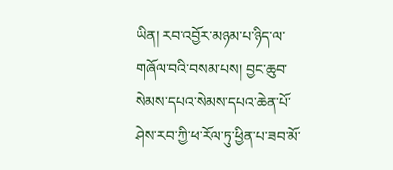ཡིན། རབ་འབྱོར་མཉམ་པ་ཉིད་ལ་གཞོལ་བའི་བསམ་པས། བྱང་ཆུབ་སེམས་དཔའ་སེམས་དཔའ་ཆེན་པོ་ཤེས་རབ་ཀྱི་ཕ་རོལ་ཏུ་ཕྱིན་པ་ཟབ་མོ་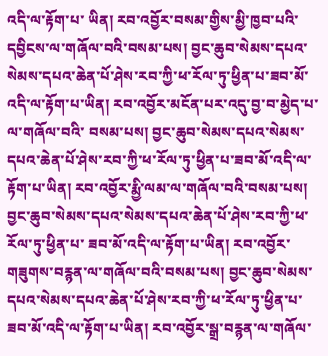འདི་ལ་རྟོག་པ་ ཡིན། རབ་འབྱོར་བསམ་གྱིས་མྱི་ཁྱབ་པའི་དབྱིངས་ལ་གཞོལ་བའི་བསམ་པས། བྱང་ཆུབ་སེམས་དཔའ་སེམས་དཔའ་ཆེན་པོ་ཤེས་རབ་ཀྱི་ཕ་རོལ་ཏུ་ཕྱིན་པ་ཟབ་མོ་འདི་ལ་རྟོག་པ་ཡིན། རབ་འབྱོར་མངོན་པར་འདུ་བྱ་བ་མྱེད་པ་ལ་གཞོལ་བའི་ བསམ་པས། བྱང་ཆུབ་སེམས་དཔའ་སེམས་དཔའ་ཆེན་པོ་ཤེས་རབ་ཀྱི་ཕ་རོལ་ཏུ་ཕྱིན་པ་ཟབ་མོ་འདི་ལ་རྟོག་པ་ཡིན། རབ་འབྱོར་རྨྱི་ལམ་ལ་གཞོལ་བའི་བསམ་པས། བྱང་ཆུབ་སེམས་དཔའ་སེམས་དཔའ་ཆེན་པོ་ཤེས་རབ་ཀྱི་ཕ་རོལ་ཏུ་ཕྱིན་པ་ ཟབ་མོ་འདི་ལ་རྟོག་པ་ཡིན། རབ་འབྱོར་གཟུགས་བརྙན་ལ་གཞོལ་བའི་བསམ་པས། བྱང་ཆུབ་སེམས་དཔའ་སེམས་དཔའ་ཆེན་པོ་ཤེས་རབ་ཀྱི་ཕ་རོལ་ཏུ་ཕྱིན་པ་ཟབ་མོ་འདི་ལ་རྟོག་པ་ཡིན། རབ་འབྱོར་སྒྲ་བརྙན་ལ་གཞོལ་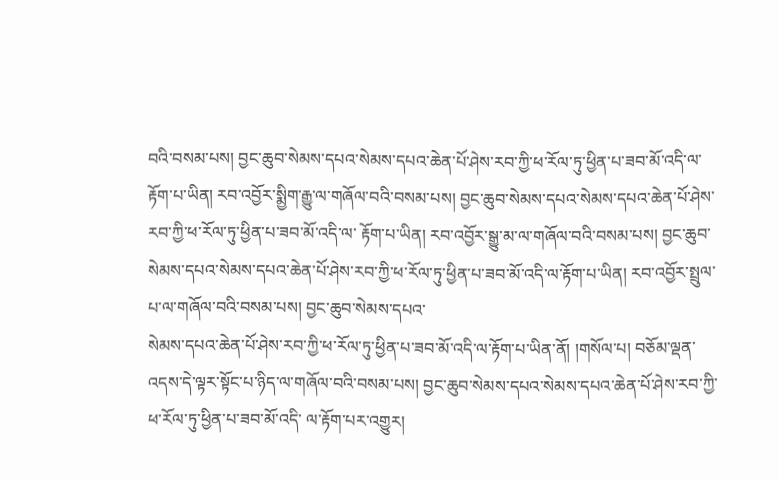བའི་བསམ་པས། བྱང་ཆུབ་སེམས་དཔའ་སེམས་དཔའ་ཆེན་པོ་ཤེས་རབ་ཀྱི་ཕ་རོལ་ཏུ་ཕྱིན་པ་ཟབ་མོ་འདི་ལ་རྟོག་པ་ཡིན། རབ་འབྱོར་སྨྱིག་རྒྱུ་ལ་གཞོལ་བའི་བསམ་པས། བྱང་ཆུབ་སེམས་དཔའ་སེམས་དཔའ་ཆེན་པོ་ཤེས་རབ་ཀྱི་ཕ་རོལ་ཏུ་ཕྱིན་པ་ཟབ་མོ་འདི་ལ་ རྟོག་པ་ཡིན། རབ་འབྱོར་སྒྱུ་མ་ལ་གཞོལ་བའི་བསམ་པས། བྱང་ཆུབ་སེམས་དཔའ་སེམས་དཔའ་ཆེན་པོ་ཤེས་རབ་ཀྱི་ཕ་རོལ་ཏུ་ཕྱིན་པ་ཟབ་མོ་འདི་ལ་རྟོག་པ་ཡིན། རབ་འབྱོར་སྤྲུལ་པ་ལ་གཞོལ་བའི་བསམ་པས། བྱང་ཆུབ་སེམས་དཔའ་
སེམས་དཔའ་ཆེན་པོ་ཤེས་རབ་ཀྱི་ཕ་རོལ་ཏུ་ཕྱིན་པ་ཟབ་མོ་འདི་ལ་རྟོག་པ་ཡིན་ནོ། །གསོལ་པ། བཅོམ་ལྡན་འདས་དེ་ལྟར་སྟོང་པ་ཉིད་ལ་གཞོལ་བའི་བསམ་པས། བྱང་ཆུབ་སེམས་དཔའ་སེམས་དཔའ་ཆེན་པོ་ཤེས་རབ་ཀྱི་ཕ་རོལ་ཏུ་ཕྱིན་པ་ཟབ་མོ་འདི་ ལ་རྟོག་པར་འགྱུར།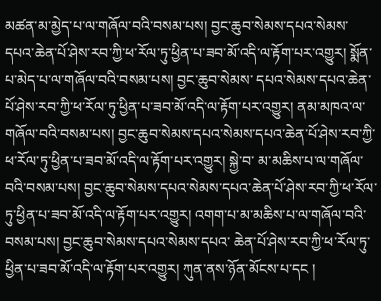མཚན་མ་མྱེད་པ་ལ་གཞོལ་བའི་བསམ་པས། བྱང་ཆུབ་སེམས་དཔའ་སེམས་དཔའ་ཆེན་པོ་ཤེས་རབ་ཀྱི་ཕ་རོལ་ཏུ་ཕྱིན་པ་ཟབ་མོ་འདི་ལ་རྟོག་པར་འགྱུར། སྨོན་པ་མེད་པ་ལ་གཞོལ་བའི་བསམ་པས། བྱང་ཆུབ་སེམས་ དཔའ་སེམས་དཔའ་ཆེན་པོ་ཤེས་རབ་ཀྱི་ཕ་རོལ་ཏུ་ཕྱིན་པ་ཟབ་མོ་འདི་ལ་རྟོག་པར་འགྱུར། ནམ་མཁའ་ལ་གཞོལ་བའི་བསམ་པས། བྱང་ཆུབ་སེམས་དཔའ་སེམས་དཔའ་ཆེན་པོ་ཤེས་རབ་ཀྱི་ཕ་རོལ་ཏུ་ཕྱིན་པ་ཟབ་མོ་འདི་ལ་རྟོག་པར་འགྱུར། སྐྱེ་བ་ མ་མཆིས་པ་ལ་གཞོལ་བའི་བསམ་པས། བྱང་ཆུབ་སེམས་དཔའ་སེམས་དཔའ་ཆེན་པོ་ཤེས་རབ་ཀྱི་ཕ་རོལ་ཏུ་ཕྱིན་པ་ཟབ་མོ་འདི་ལ་རྟོག་པར་འགྱུར། འགག་པ་མ་མཆིས་པ་ལ་གཞོལ་བའི་བསམ་པས། བྱང་ཆུབ་སེམས་དཔའ་སེམས་དཔའ་ ཆེན་པོ་ཤེས་རབ་ཀྱི་ཕ་རོལ་ཏུ་ཕྱིན་པ་ཟབ་མོ་འདི་ལ་རྟོག་པར་འགྱུར། ཀུན་ནས་ཉོན་མོངས་པ་དང །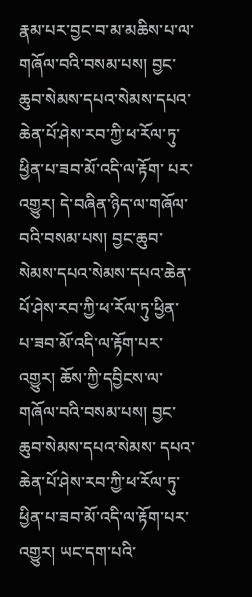རྣམ་པར་བྱང་བ་མ་མཆིས་པ་ལ་གཞོལ་བའི་བསམ་པས། བྱང་ཆུབ་སེམས་དཔའ་སེམས་དཔའ་ཆེན་པོ་ཤེས་རབ་ཀྱི་ཕ་རོལ་ཏུ་ཕྱིན་པ་ཟབ་མོ་འདི་ལ་རྟོག་ པར་འགྱུར། དེ་བཞིན་ཉིད་ལ་གཞོལ་བའི་བསམ་པས། བྱང་ཆུབ་སེམས་དཔའ་སེམས་དཔའ་ཆེན་པོ་ཤེས་རབ་ཀྱི་ཕ་རོལ་ཏུ་ཕྱིན་པ་ཟབ་མོ་འདི་ལ་རྟོག་པར་འགྱུར། ཆོས་ཀྱི་དབྱིངས་ལ་གཞོལ་བའི་བསམ་པས། བྱང་ཆུབ་སེམས་དཔའ་སེམས་ དཔའ་ཆེན་པོ་ཤེས་རབ་ཀྱི་ཕ་རོལ་ཏུ་ཕྱིན་པ་ཟབ་མོ་འདི་ལ་རྟོག་པར་འགྱུར། ཡང་དག་པའི་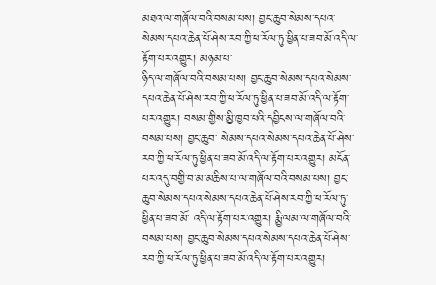མཐའ་ལ་གཞོལ་བའི་བསམ་པས། བྱང་ཆུབ་སེམས་དཔའ་སེམས་དཔའ་ཆེན་པོ་ཤེས་རབ་ཀྱི་ཕ་རོལ་ཏུ་ཕྱིན་པ་ཟབ་མོ་འདི་ལ་རྟོག་པར་འགྱུར། མཉམ་པ་
ཉིད་ལ་གཞོལ་བའི་བསམ་པས། བྱང་ཆུབ་སེམས་དཔའ་སེམས་དཔའ་ཆེན་པོ་ཤེས་རབ་ཀྱི་ཕ་རོལ་ཏུ་ཕྱིན་པ་ཟབ་མོ་འདི་ལ་རྟོག་པར་འགྱུར། བསམ་གྱིས་མྱི་ཁྱབ་པའི་དབྱིངས་ལ་གཞོལ་བའི་བསམ་པས། བྱང་ཆུབ་ སེམས་དཔའ་སེམས་དཔའ་ཆེན་པོ་ཤེས་རབ་ཀྱི་ཕ་རོལ་ཏུ་ཕྱིན་པ་ཟབ་མོ་འདི་ལ་རྟོག་པར་འགྱུར། མངོན་པར་འདུ་བགྱི་བ་མ་མཆིས་པ་ལ་གཞོལ་བའི་བསམ་པས། བྱང་ཆུབ་སེམས་དཔའ་སེམས་དཔའ་ཆེན་པོ་ཤེས་རབ་ཀྱི་ཕ་རོལ་ཏུ་ཕྱིན་པ་ཟབ་མོ་ འདི་ལ་རྟོག་པར་འགྱུར། རྨྱི་ལམ་ལ་གཞོལ་བའི་བསམ་པས། བྱང་ཆུབ་སེམས་དཔའ་སེམས་དཔའ་ཆེན་པོ་ཤེས་རབ་ཀྱི་ཕ་རོལ་ཏུ་ཕྱིན་པ་ཟབ་མོ་འདི་ལ་རྟོག་པར་འགྱུར།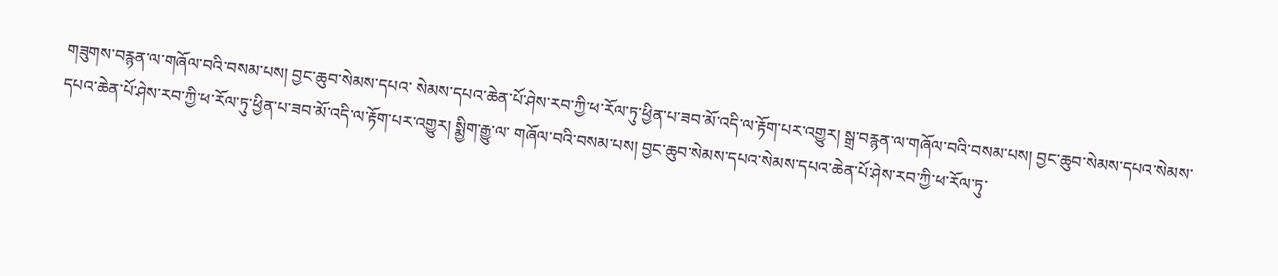གཟུགས་བརྙན་ལ་གཞོལ་བའི་བསམ་པས། བྱང་ཆུབ་སེམས་དཔའ་ སེམས་དཔའ་ཆེན་པོ་ཤེས་རབ་ཀྱི་ཕ་རོལ་ཏུ་ཕྱིན་པ་ཟབ་མོ་འདི་ལ་རྟོག་པར་འགྱུར། སྒྲ་བརྙན་ལ་གཞོལ་བའི་བསམ་པས། བྱང་ཆུབ་སེམས་དཔའ་སེམས་དཔའ་ཆེན་པོ་ཤེས་རབ་ཀྱི་ཕ་རོལ་ཏུ་ཕྱིན་པ་ཟབ་མོ་འདི་ལ་རྟོག་པར་འགྱུར། སྨྱིག་རྒྱུ་ལ་ གཞོལ་བའི་བསམ་པས། བྱང་ཆུབ་སེམས་དཔའ་སེམས་དཔའ་ཆེན་པོ་ཤེས་རབ་ཀྱི་ཕ་རོལ་ཏུ་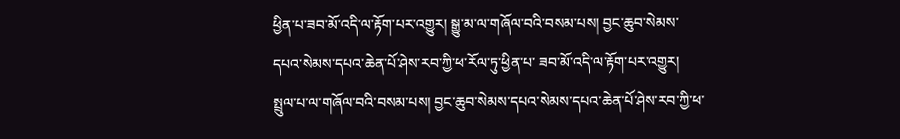ཕྱིན་པ་ཟབ་མོ་འདི་ལ་རྟོག་པར་འགྱུར། སྒྱུ་མ་ལ་གཞོལ་བའི་བསམ་པས། བྱང་ཆུབ་སེམས་དཔའ་སེམས་དཔའ་ཆེན་པོ་ཤེས་རབ་ཀྱི་ཕ་རོལ་ཏུ་ཕྱིན་པ་ ཟབ་མོ་འདི་ལ་རྟོག་པར་འགྱུར། སྤྲུལ་པ་ལ་གཞོལ་བའི་བསམ་པས། བྱང་ཆུབ་སེམས་དཔའ་སེམས་དཔའ་ཆེན་པོ་ཤེས་རབ་ཀྱི་ཕ་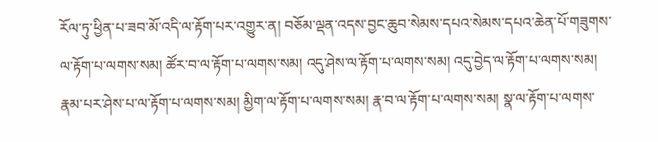རོལ་ཏུ་ཕྱིན་པ་ཟབ་མོ་འདི་ལ་རྟོག་པར་འགྱུར་ན། བཅོམ་ལྡན་འདས་བྱང་ཆུབ་སེམས་དཔའ་སེམས་དཔའ་ཆེན་པོ་གཟུགས་ ལ་རྟོག་པ་ལགས་སམ། ཚོར་བ་ལ་རྟོག་པ་ལགས་སམ། འདུ་ཤེས་ལ་རྟོག་པ་ལགས་སམ། འདུ་བྱེད་ལ་རྟོག་པ་ལགས་སམ། རྣམ་པར་ཤེས་པ་ལ་རྟོག་པ་ལགས་སམ། མྱིག་ལ་རྟོག་པ་ལགས་སམ། རྣ་བ་ལ་རྟོག་པ་ལགས་སམ། སྣ་ལ་རྟོག་པ་ལགས་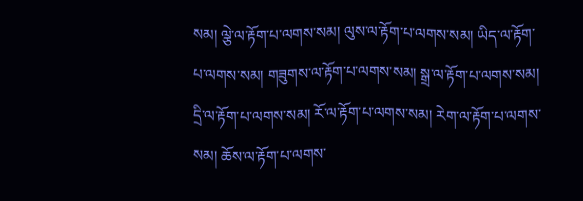སམ། ལྕེ་ལ་རྟོག་པ་ལགས་སམ། ལུས་ལ་རྟོག་པ་ལགས་སམ། ཡིད་ལ་རྟོག་པ་ལགས་སམ། གཟུགས་ལ་རྟོག་པ་ལགས་སམ། སྒྲ་ལ་རྟོག་པ་ལགས་སམ། དྲི་ལ་རྟོག་པ་ལགས་སམ། རོ་ལ་རྟོག་པ་ལགས་སམ། རེག་ལ་རྟོག་པ་ལགས་ སམ། ཆོས་ལ་རྟོག་པ་ལགས་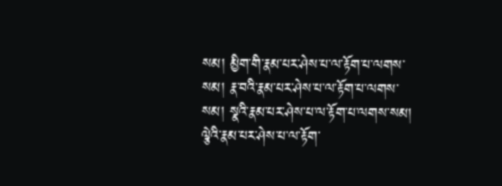སམ། མྱིག་གི་རྣམ་པར་ཤེས་པ་ལ་རྟོག་པ་ལགས་སམ། རྣ་བའི་རྣམ་པར་ཤེས་པ་ལ་རྟོག་པ་ལགས་སམ། སྣའི་རྣམ་པར་ཤེས་པ་ལ་རྟོག་པ་ལགས་སམ། ལྕེའི་རྣམ་པར་ཤེས་པ་ལ་རྟོག་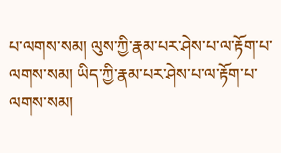པ་ལགས་སམ། ལུས་ཀྱི་རྣམ་པར་ཤེས་པ་ལ་རྟོག་པ་ལགས་སམ། ཡིད་ཀྱི་རྣམ་པར་ཤེས་པ་ལ་རྟོག་པ་ལགས་སམ།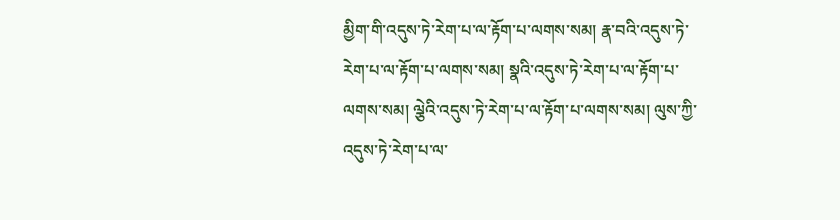མྱིག་གི་འདུས་ཏེ་རེག་པ་ལ་རྟོག་པ་ལགས་སམ། རྣ་བའི་འདུས་ཏེ་རེག་པ་ལ་རྟོག་པ་ལགས་སམ། སྣའི་འདུས་ཏེ་རེག་པ་ལ་རྟོག་པ་ ལགས་སམ། ལྕེའི་འདུས་ཏེ་རེག་པ་ལ་རྟོག་པ་ལགས་སམ། ལུས་ཀྱི་འདུས་ཏེ་རེག་པ་ལ་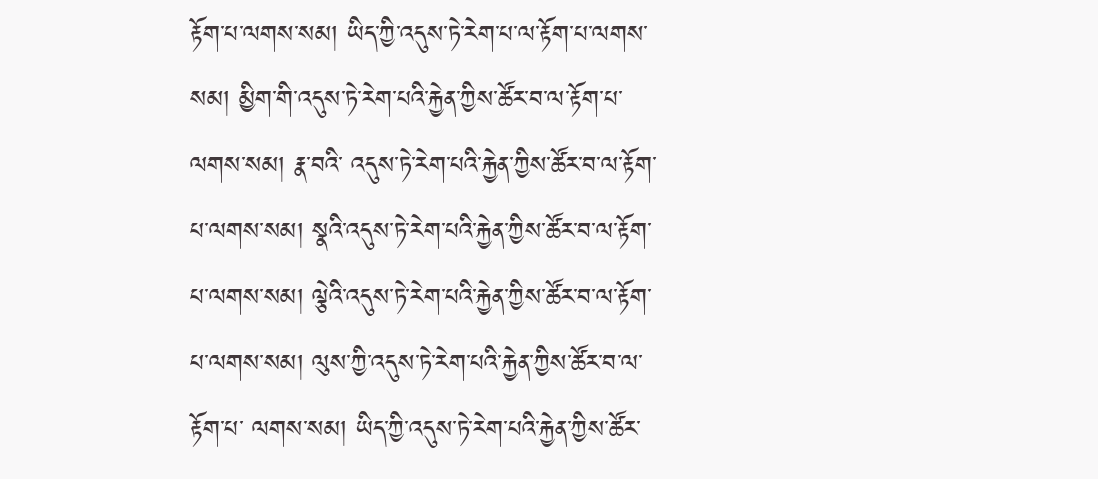རྟོག་པ་ལགས་སམ། ཡིད་ཀྱི་འདུས་ཏེ་རེག་པ་ལ་རྟོག་པ་ལགས་སམ། མྱིག་གི་འདུས་ཏེ་རེག་པའི་རྐྱེན་ཀྱིས་ཚོར་བ་ལ་རྟོག་པ་ལགས་སམ། རྣ་བའི་ འདུས་ཏེ་རེག་པའི་རྐྱེན་ཀྱིས་ཚོར་བ་ལ་རྟོག་པ་ལགས་སམ། སྣའི་འདུས་ཏེ་རེག་པའི་རྐྱེན་ཀྱིས་ཚོར་བ་ལ་རྟོག་པ་ལགས་སམ། ལྕེའི་འདུས་ཏེ་རེག་པའི་རྐྱེན་ཀྱིས་ཚོར་བ་ལ་རྟོག་པ་ལགས་སམ། ལུས་ཀྱི་འདུས་ཏེ་རེག་པའི་རྐྱེན་ཀྱིས་ཚོར་བ་ལ་རྟོག་པ་ ལགས་སམ། ཡིད་ཀྱི་འདུས་ཏེ་རེག་པའི་རྐྱེན་ཀྱིས་ཚོར་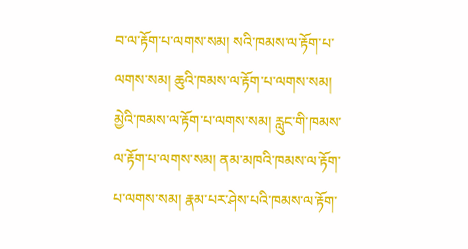བ་ལ་རྟོག་པ་ལགས་སམ། སའི་ཁམས་ལ་རྟོག་པ་ལགས་སམ། ཆུའི་ཁམས་ལ་རྟོག་པ་ལགས་སམ། མྱེའི་ཁམས་ལ་རྟོག་པ་ལགས་སམ། རླུང་གི་ཁམས་ལ་རྟོག་པ་ལགས་སམ། ནམ་མཁའི་ཁམས་ལ་རྟོག་པ་ལགས་སམ། རྣམ་པར་ཤེས་པའི་ཁམས་ལ་རྟོག་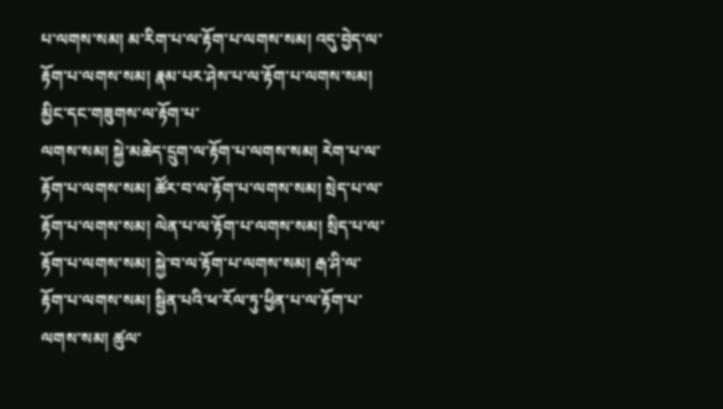པ་ལགས་སམ། མ་རིག་པ་ལ་རྟོག་པ་ལགས་སམ། འདུ་བྱེད་ལ་རྟོག་པ་ལགས་སམ། རྣམ་པར་ཤེས་པ་ལ་རྟོག་པ་ལགས་སམ། མྱིང་དང་གཟུགས་ལ་རྟོག་པ་
ལགས་སམ། སྐྱེ་མཆེད་དྲུག་ལ་རྟོག་པ་ལགས་སམ། རེག་པ་ལ་རྟོག་པ་ལགས་སམ། ཚོར་བ་ལ་རྟོག་པ་ལགས་སམ། སྲེད་པ་ལ་རྟོག་པ་ལགས་སམ། ལེན་པ་ལ་རྟོག་པ་ལགས་སམ། སྲིད་པ་ལ་རྟོག་པ་ལགས་སམ། སྐྱེ་བ་ལ་རྟོག་པ་ལགས་སམ། རྒ་ཤི་ལ་རྟོག་པ་ལགས་སམ། སྦྱིན་པའི་ཕ་རོལ་ཏུ་ཕྱིན་པ་ལ་རྟོག་པ་ལགས་སམ། ཚུལ་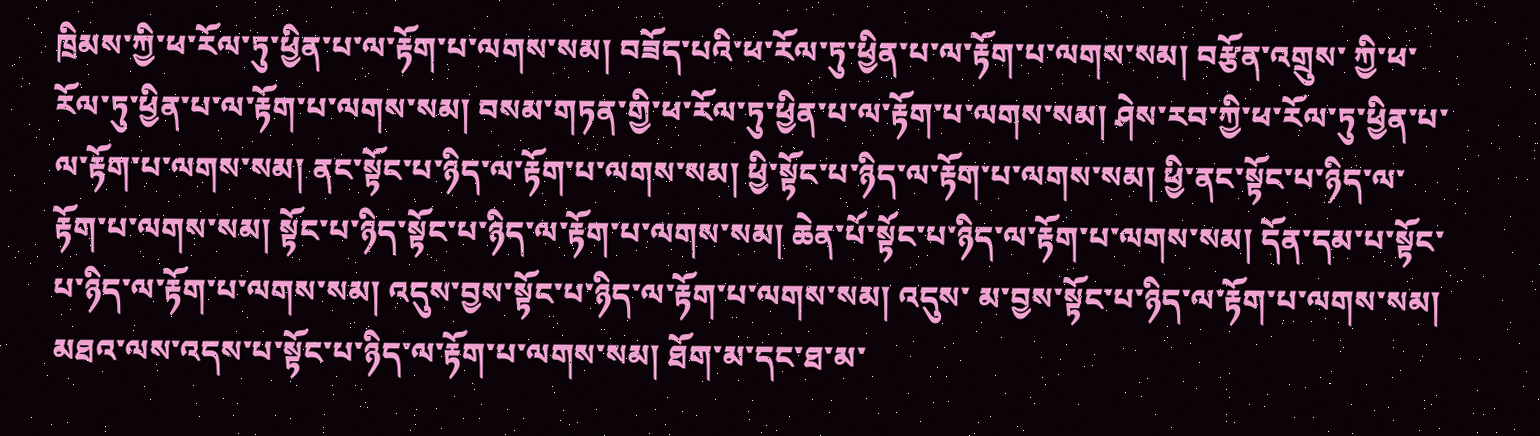ཁྲིམས་ཀྱི་ཕ་རོལ་ཏུ་ཕྱིན་པ་ལ་རྟོག་པ་ལགས་སམ། བཟོད་པའི་ཕ་རོལ་ཏུ་ཕྱིན་པ་ལ་རྟོག་པ་ལགས་སམ། བརྩོན་འགྲུས་ ཀྱི་ཕ་རོལ་ཏུ་ཕྱིན་པ་ལ་རྟོག་པ་ལགས་སམ། བསམ་གཏན་གྱི་ཕ་རོལ་ཏུ་ཕྱིན་པ་ལ་རྟོག་པ་ལགས་སམ། ཤེས་རབ་ཀྱི་ཕ་རོལ་ཏུ་ཕྱིན་པ་ལ་རྟོག་པ་ལགས་སམ། ནང་སྟོང་པ་ཉིད་ལ་རྟོག་པ་ལགས་སམ། ཕྱི་སྟོང་པ་ཉིད་ལ་རྟོག་པ་ལགས་སམ། ཕྱི་ནང་སྟོང་པ་ཉིད་ལ་རྟོག་པ་ལགས་སམ། སྟོང་པ་ཉིད་སྟོང་པ་ཉིད་ལ་རྟོག་པ་ལགས་སམ། ཆེན་པོ་སྟོང་པ་ཉིད་ལ་རྟོག་པ་ལགས་སམ། དོན་དམ་པ་སྟོང་པ་ཉིད་ལ་རྟོག་པ་ལགས་སམ། འདུས་བྱས་སྟོང་པ་ཉིད་ལ་རྟོག་པ་ལགས་སམ། འདུས་ མ་བྱས་སྟོང་པ་ཉིད་ལ་རྟོག་པ་ལགས་སམ། མཐའ་ལས་འདས་པ་སྟོང་པ་ཉིད་ལ་རྟོག་པ་ལགས་སམ། ཐོག་མ་དང་ཐ་མ་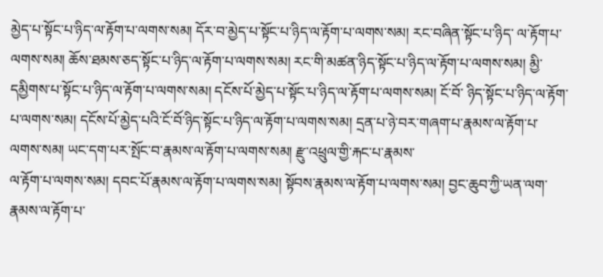མྱེད་པ་སྟོང་པ་ཉིད་ལ་རྟོག་པ་ལགས་སམ། དོར་བ་མྱེད་པ་སྟོང་པ་ཉིད་ལ་རྟོག་པ་ལགས་སམ། རང་བཞིན་སྟོང་པ་ཉིད་ ལ་རྟོག་པ་ལགས་སམ། ཆོས་ཐམས་ཅད་སྟོང་པ་ཉིད་ལ་རྟོག་པ་ལགས་སམ། རང་གི་མཚན་ཉིད་སྟོང་པ་ཉིད་ལ་རྟོག་པ་ལགས་སམ། མྱི་དམྱིགས་པ་སྟོང་པ་ཉིད་ལ་རྟོག་པ་ལགས་སམ། དངོས་པོ་མྱེད་པ་སྟོང་པ་ཉིད་ལ་རྟོག་པ་ལགས་སམ། ངོ་བོ་ ཉིད་སྟོང་པ་ཉིད་ལ་རྟོག་པ་ལགས་སམ། དངོས་པོ་མྱེད་པའི་ངོ་བོ་ཉིད་སྟོང་པ་ཉིད་ལ་རྟོག་པ་ལགས་སམ། དྲན་པ་ཉེ་བར་གཞག་པ་རྣམས་ལ་རྟོག་པ་ལགས་སམ། ཡང་དག་པར་སྤོང་བ་རྣམས་ལ་རྟོག་པ་ལགས་སམ། རྫུ་འཕྲུལ་གྱི་རྐང་པ་རྣམས་
ལ་རྟོག་པ་ལགས་སམ། དབང་པོ་རྣམས་ལ་རྟོག་པ་ལགས་སམ། སྟོབས་རྣམས་ལ་རྟོག་པ་ལགས་སམ། བྱང་ཆུབ་ཀྱི་ཡན་ལག་རྣམས་ལ་རྟོག་པ་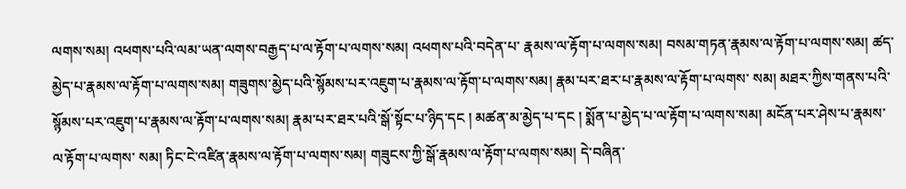ལགས་སམ། འཕགས་པའི་ལམ་ཡན་ལགས་བརྒྱད་པ་ལ་རྟོག་པ་ལགས་སམ། འཕགས་པའི་བདེན་པ་ རྣམས་ལ་རྟོག་པ་ལགས་སམ། བསམ་གཏན་རྣམས་ལ་རྟོག་པ་ལགས་སམ། ཚད་མྱེད་པ་རྣམས་ལ་རྟོག་པ་ལགས་སམ། གཟུགས་མྱེད་པའི་སྙོམས་པར་འཇུག་པ་རྣམས་ལ་རྟོག་པ་ལགས་སམ། རྣམ་པར་ཐར་པ་རྣམས་ལ་རྟོག་པ་ལགས་ སམ། མཐར་ཀྱིས་གནས་པའི་སྙོམས་པར་འཇུག་པ་རྣམས་ལ་རྟོག་པ་ལགས་སམ། རྣམ་པར་ཐར་པའི་སྒོ་སྟོང་པ་ཉིད་དང ། མཚན་མ་མྱེད་པ་དང ། སྨོན་པ་མྱེད་པ་ལ་རྟོག་པ་ལགས་སམ། མངོན་པར་ཤེས་པ་རྣམས་ལ་རྟོག་པ་ལགས་ སམ། ཏིང་ངེ་འཛིན་རྣམས་ལ་རྟོག་པ་ལགས་སམ། གཟུངས་ཀྱི་སྒོ་རྣམས་ལ་རྟོག་པ་ལགས་སམ། དེ་བཞིན་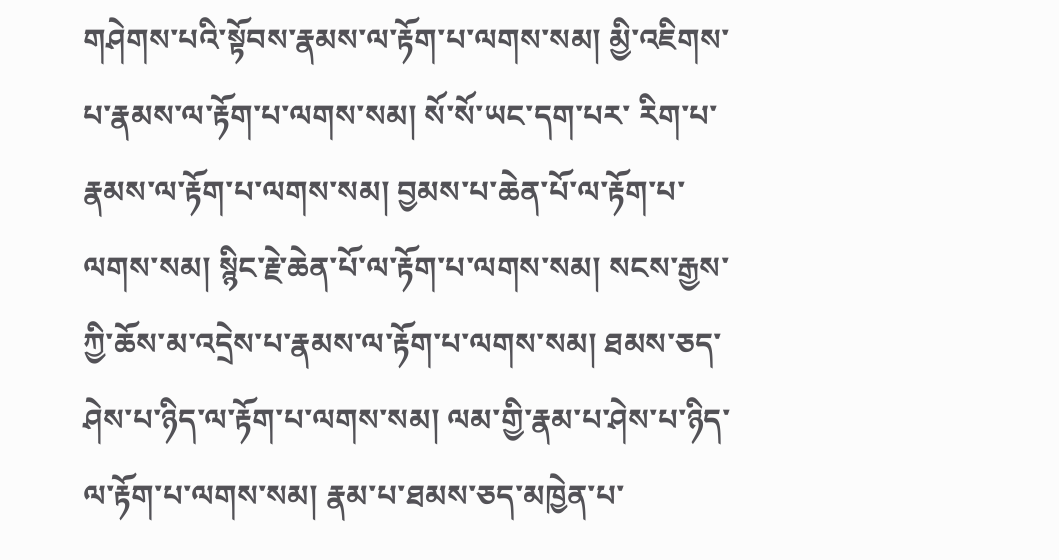གཤེགས་པའི་སྟོབས་རྣམས་ལ་རྟོག་པ་ལགས་སམ། མྱི་འཇིགས་པ་རྣམས་ལ་རྟོག་པ་ལགས་སམ། སོ་སོ་ཡང་དག་པར་ རིག་པ་རྣམས་ལ་རྟོག་པ་ལགས་སམ། བྱམས་པ་ཆེན་པོ་ལ་རྟོག་པ་ལགས་སམ། སྙིང་རྗེ་ཆེན་པོ་ལ་རྟོག་པ་ལགས་སམ། སངས་རྒྱས་ཀྱི་ཆོས་མ་འདྲེས་པ་རྣམས་ལ་རྟོག་པ་ལགས་སམ། ཐམས་ཅད་ཤེས་པ་ཉིད་ལ་རྟོག་པ་ལགས་སམ། ལམ་གྱི་རྣམ་པ་ཤེས་པ་ཉིད་ལ་རྟོག་པ་ལགས་སམ། རྣམ་པ་ཐམས་ཅད་མཁྱེན་པ་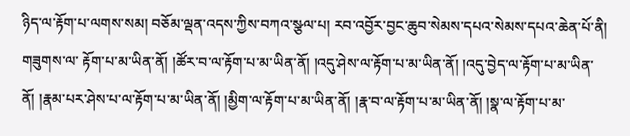ཉིད་ལ་རྟོག་པ་ལགས་སམ། བཅོམ་ལྡན་འདས་ཀྱིས་བཀའ་སྩལ་པ། རབ་འབྱོར་བྱང་ཆུབ་སེམས་དཔའ་སེམས་དཔའ་ཆེན་པོ་ནི། གཟུགས་ལ་ རྟོག་པ་མ་ཡིན་ནོ། །ཚོར་བ་ལ་རྟོག་པ་མ་ཡིན་ནོ། །འདུ་ཤེས་ལ་རྟོག་པ་མ་ཡིན་ནོ། །འདུ་བྱེད་ལ་རྟོག་པ་མ་ཡིན་ནོ། །རྣམ་པར་ཤེས་པ་ལ་རྟོག་པ་མ་ཡིན་ནོ། །མྱིག་ལ་རྟོག་པ་མ་ཡིན་ནོ། །རྣ་བ་ལ་རྟོག་པ་མ་ཡིན་ནོ། །སྣ་ལ་རྟོག་པ་མ་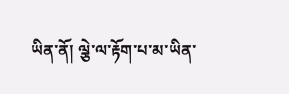ཡིན་ནོ། ལྕེ་ལ་རྟོག་པ་མ་ཡིན་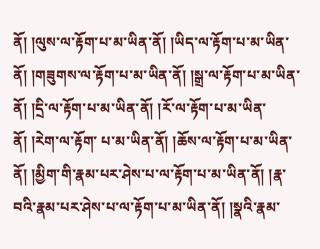ནོ། །ལུས་ལ་རྟོག་པ་མ་ཡིན་ནོ། །ཡིད་ལ་རྟོག་པ་མ་ཡིན་ནོ། །གཟུགས་ལ་རྟོག་པ་མ་ཡིན་ནོ། །སྒྲ་ལ་རྟོག་པ་མ་ཡིན་ནོ། །དྲི་ལ་རྟོག་པ་མ་ཡིན་ནོ། །རོ་ལ་རྟོག་པ་མ་ཡིན་ནོ། །རེག་ལ་རྟོག་ པ་མ་ཡིན་ནོ། །ཆོས་ལ་རྟོག་པ་མ་ཡིན་ནོ། །མྱིག་གི་རྣམ་པར་ཤེས་པ་ལ་རྟོག་པ་མ་ཡིན་ནོ། །རྣ་བའི་རྣམ་པར་ཤེས་པ་ལ་རྟོག་པ་མ་ཡིན་ནོ། །སྣའི་རྣམ་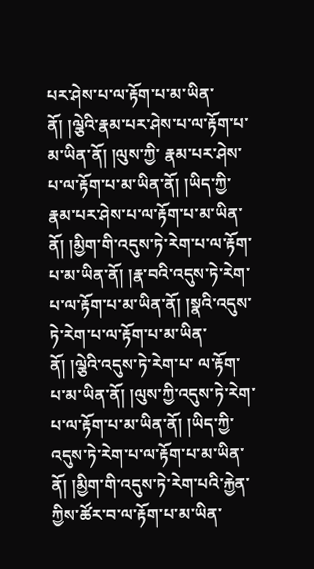པར་ཤེས་པ་ལ་རྟོག་པ་མ་ཡིན་ནོ། །ལྕེའི་རྣམ་པར་ཤེས་པ་ལ་རྟོག་པ་མ་ཡིན་ནོ། །ལུས་ཀྱི་ རྣམ་པར་ཤེས་པ་ལ་རྟོག་པ་མ་ཡིན་ནོ། །ཡིད་ཀྱི་རྣམ་པར་ཤེས་པ་ལ་རྟོག་པ་མ་ཡིན་ནོ། །མྱིག་གི་འདུས་ཏེ་རེག་པ་ལ་རྟོག་པ་མ་ཡིན་ནོ། །རྣ་བའི་འདུས་ཏེ་རེག་པ་ལ་རྟོག་པ་མ་ཡིན་ནོ། །སྣའི་འདུས་ཏེ་རེག་པ་ལ་རྟོག་པ་མ་ཡིན་ནོ། །ལྕེའི་འདུས་ཏེ་རེག་པ་ ལ་རྟོག་པ་མ་ཡིན་ནོ། །ལུས་ཀྱི་འདུས་ཏེ་རེག་པ་ལ་རྟོག་པ་མ་ཡིན་ནོ། །ཡིད་ཀྱི་འདུས་ཏེ་རེག་པ་ལ་རྟོག་པ་མ་ཡིན་ནོ། །མྱིག་གི་འདུས་ཏེ་རེག་པའི་རྐྱེན་ཀྱིས་ཚོར་བ་ལ་རྟོག་པ་མ་ཡིན་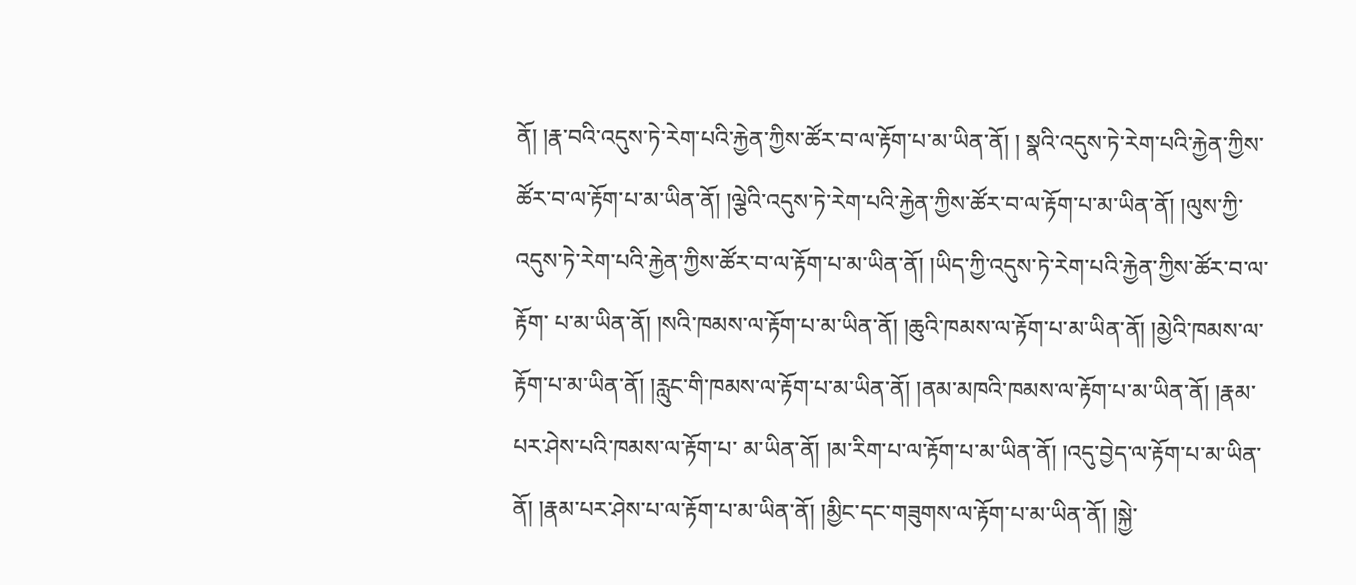ནོ། །རྣ་བའི་འདུས་ཏེ་རེག་པའི་རྐྱེན་ཀྱིས་ཚོར་བ་ལ་རྟོག་པ་མ་ཡིན་ནོ། ། སྣའི་འདུས་ཏེ་རེག་པའི་རྐྱེན་ཀྱིས་ཚོར་བ་ལ་རྟོག་པ་མ་ཡིན་ནོ། །ལྕེའི་འདུས་ཏེ་རེག་པའི་རྐྱེན་ཀྱིས་ཚོར་བ་ལ་རྟོག་པ་མ་ཡིན་ནོ། །ལུས་ཀྱི་འདུས་ཏེ་རེག་པའི་རྐྱེན་ཀྱིས་ཚོར་བ་ལ་རྟོག་པ་མ་ཡིན་ནོ། །ཡིད་ཀྱི་འདུས་ཏེ་རེག་པའི་རྐྱེན་ཀྱིས་ཚོར་བ་ལ་རྟོག་ པ་མ་ཡིན་ནོ། །སའི་ཁམས་ལ་རྟོག་པ་མ་ཡིན་ནོ། །ཆུའི་ཁམས་ལ་རྟོག་པ་མ་ཡིན་ནོ། །མྱེའི་ཁམས་ལ་རྟོག་པ་མ་ཡིན་ནོ། །རླུང་གི་ཁམས་ལ་རྟོག་པ་མ་ཡིན་ནོ། །ནམ་མཁའི་ཁམས་ལ་རྟོག་པ་མ་ཡིན་ནོ། །རྣམ་པར་ཤེས་པའི་ཁམས་ལ་རྟོག་པ་ མ་ཡིན་ནོ། །མ་རིག་པ་ལ་རྟོག་པ་མ་ཡིན་ནོ། །འདུ་བྱེད་ལ་རྟོག་པ་མ་ཡིན་ནོ། །རྣམ་པར་ཤེས་པ་ལ་རྟོག་པ་མ་ཡིན་ནོ། །མྱིང་དང་གཟུགས་ལ་རྟོག་པ་མ་ཡིན་ནོ། །སྐྱེ་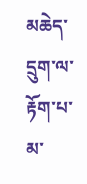མཆེད་དྲུག་ལ་རྟོག་པ་མ་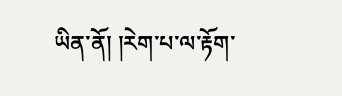ཡིན་ནོ། །རེག་པ་ལ་རྟོག་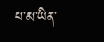པ་མ་ཡིན་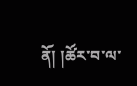ནོ། །ཚོར་བ་ལ་